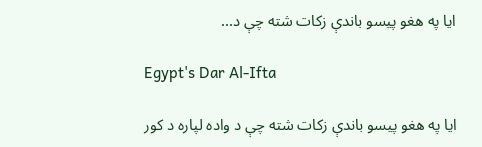ایا په هغو پیسو باندې زکات شته چې د...

Egypt's Dar Al-Ifta

ایا په هغو پیسو باندې زکات شته چې د واده لپاره د کور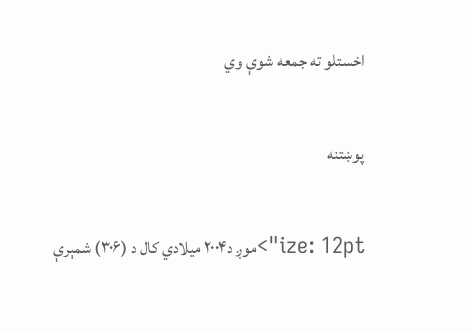اخستلو ته جمعه شوې وي

پوښتنه

ize: 12pt">موږ د۲۰۰۴ میلادي کال د (۳۰۶) شمېرې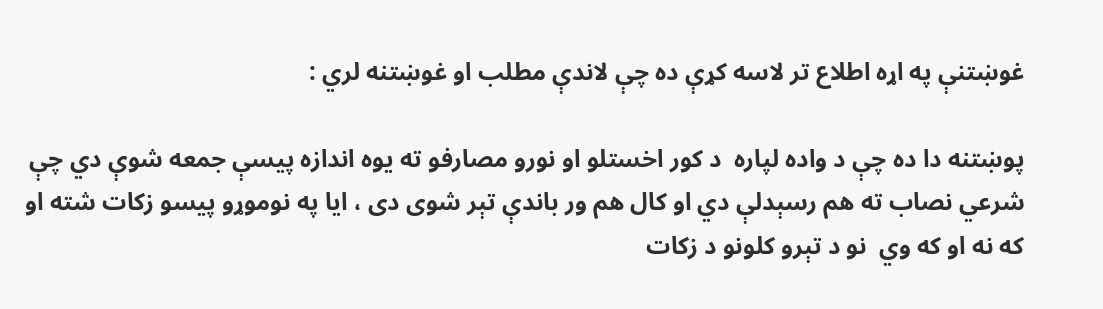غوښتنې په اړه اطلاع تر لاسه کړې ده چې لاندې مطلب او غوښتنه لري :

پوښتنه دا ده چې د واده لپاره  د کور اخستلو او نورو مصارفو ته یوه اندازه پیسې جمعه شوې دي چې شرعي نصاب ته هم رسېدلې دي او کال هم ور باندې تېر شوی دی ، ایا په نوموړو پیسو زکات شته او که نه او که وي  نو د تېرو کلونو د زکات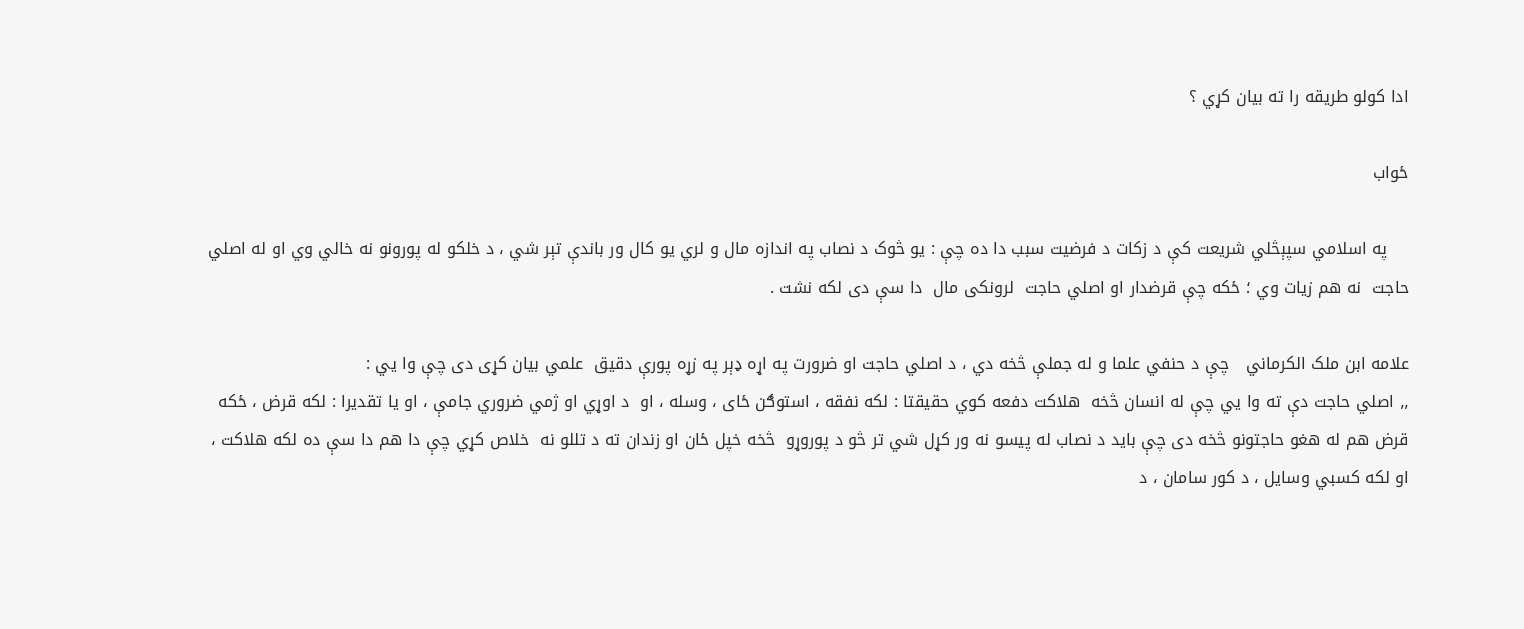ادا کولو طریقه را ته بیان کړي ؟

ځواب

    په اسلامي سپېڅلي شریعت کې د زکات د فرضیت سبب دا ده چې : یو څوک د نصاب په اندازه مال و لري یو کال ور باندې تېر شي ، د خلکو له پورونو نه خالي وي او له اصلي حاجت  نه هم زیات وي ؛ ځکه چې قرضدار او اصلي حاجت  لرونکی مال  دا سې دی لکه نشت .

علامه ابن ملک الکرماني   چې د حنفي علما و له جملې څخه دي ، د اصلي حاجت او ضرورت په اړه ډېر په زړه پورې دقیق  علمي بیان کړی دی چې وا يي :
٫٫ اصلي حاجت دې ته وا يي چې له انسان څخه  هلاکت دفعه کوي حقیقتا : لکه نفقه ، استوګن ځای ، وسله ، او  د اوړي او ژمي ضروري جامې ، او یا تقدیرا : لکه قرض ، ځکه قرض هم له هغو حاجتونو څخه دی چې باید د نصاب له پیسو نه ور کړل شي تر څو د پوروړو  څخه خپل ځان او زندان ته د تللو نه  خلاص کړي چې دا هم دا سې ده لکه هلاکت ، او لکه کسبي وسایل ، د کور سامان ، د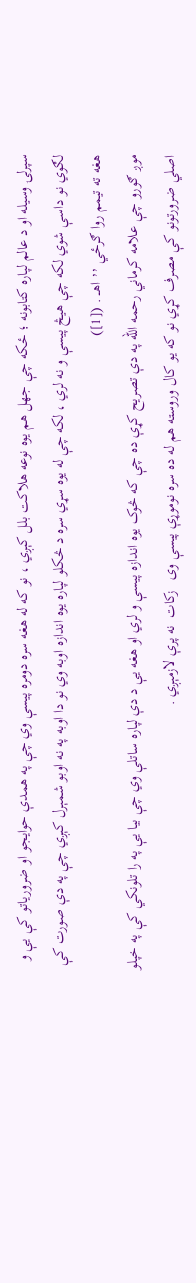سپرلۍ وسیله او د عالم لپاره کتابونه ؛ ځکه چې جهل هم یوه نوعه هلاکت بلل کېږي ، نو که له هغه سره دومره پیسې وي چې په همدې حوایجو او ضروریاتو کې یې و لګوي نو داسې شوي لکه چې هیڅ پیسې و نه لري ، لکه چې له یوه سړي سره د څکلو لپاره یوه اندازه اوبه وي نو دا اوبه په نه اوبو شمېرل کېږي چې په دې صورت کې هغه ته تیمم روا ګرځي ٬٬ اهــ . ([1])
موږ ګورو چې علامه کرماني رحمه الله په دې تصریح کړې ده چې که څوک یوه اندازه پیسې و لري او هغه یې د دې لپاره ساتلې وي چې بیا یې په را تلونکي کې په خپلو اصلي ضرورتونو کې مصرف کړي نو که یو کال وروسته هم له ده سره نوموړې پیسې وی   زکات  نه پرې لازمېږي .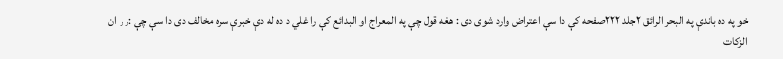خو په ده باندې په البحر الرائق ۲جلد ۲۲۲صفحه کې دا سې اعتراض وارد شوی دی : هغه قول چې په المعراج او البدائع کې را غلي د ده له دې خبرې سره مخالف دی دا سې چې :٫٫ ان الزکات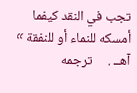تجب في النقد کیفما أمسکه للنماء أو للنفقة ٬٬ آهــ .     ترجمه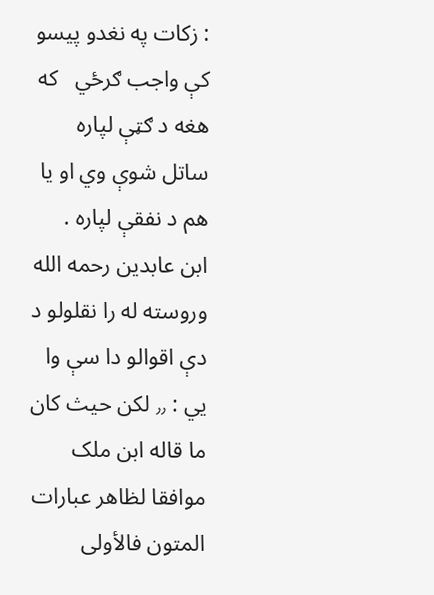: زکات په نغدو پیسو کې واجب ګرځي   که هغه د ګټې لپاره ساتل شوې وي او یا هم د نفقې لپاره .
ابن عابدین رحمه الله وروسته له را نقلولو د دې اقوالو دا سې وا يي : ٫٫ لکن حیث کان ما قاله ابن ملک موافقا لظاهر عبارات المتون فالأولی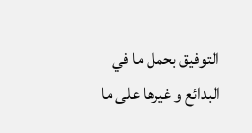التوفیق بحمل ما في البدائع و غیرها علی ما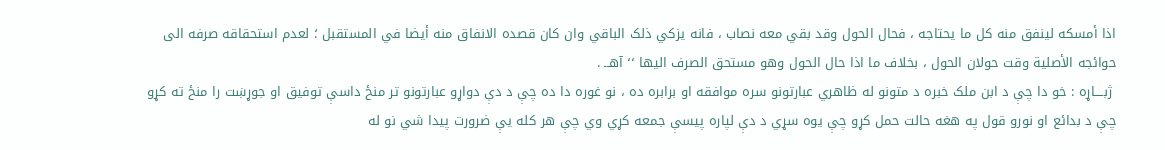اذا أمسکه لینفق منه کل ما یحتاجه ، فحال الحول وقد بقي معه نصاب ، فانه یزکي ذلک الباقي وان کان قصده الانفاق منه أیضا في المستقبل ؛ لعدم استحقاقه صرفه الی حوائجه الأصلیة وقت حولان الحول ، بخلاف ما اذا حال الحول وهو مستحق الصرف الیها ٬٬ آهــ .
 ژبــــاړه : خو دا چې د ابن ملک خبره د متونو له ظاهري عبارتونو سره موافقه او برابره ده ، نو غوره دا ده چې د دې دواړو عبارتونو تر منځ داسې توفیق او جوړښت را منځ ته کړو چې د بدائع او نورو قول په هغه حالت حمل کړو چې یوه سړي د دې لپاره پیسې جمعه کړي وي چې هر کله یې ضرورت پیدا شي نو له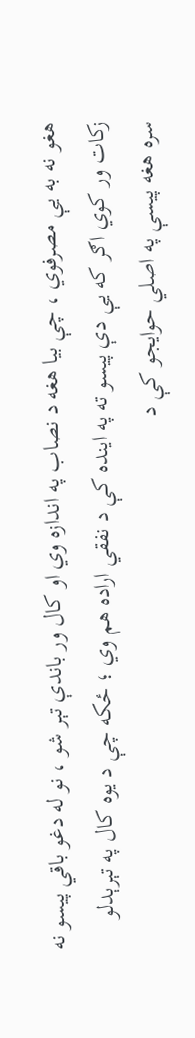هغو نه به یې مصرفوي ، چې بیا هغه د نصاب په اندازه وي او کال ور باندې تېر شو ، نو له دغو باقي پیسو نه زکات ور کوي اګر که یې دې پیسو ته په اینده کې د نفقي اراده هم وي ؛ ځکه چې د یوه کال په تېرېدلو سره هغه پیسې په اصلي حوایجو کې د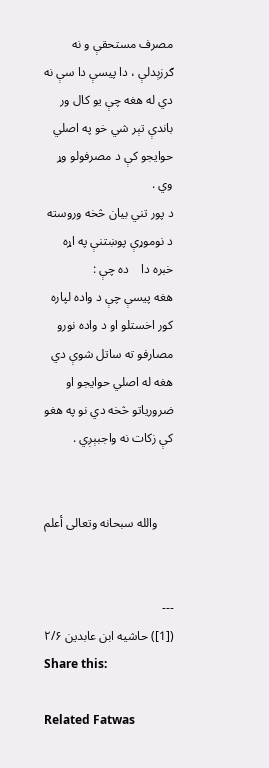مصرف مستحقې و نه ګرزېدلې ، دا پيسې دا سې نه دي له هغه چې یو کال ور باندې تېر شي خو په اصلي حوایجو کې د مصرفولو وړ   وي .
د پور تني بیان څخه وروسته د نوموړې پوښتنې په اړه خبره دا    ده چې :
هغه پیسې چې د واده لپاره کور اخستلو او د واده نورو مصارفو ته ساتل شوې دي  هغه له اصلي حوایجو او ضروریاتو څخه دي نو په هغو کې زکات نه واجبېږي .


     والله سبحانه وتعالی أعلم


---
([1]) حاشیه ابن عابدین ۲/۶
Share this:

Related Fatwas